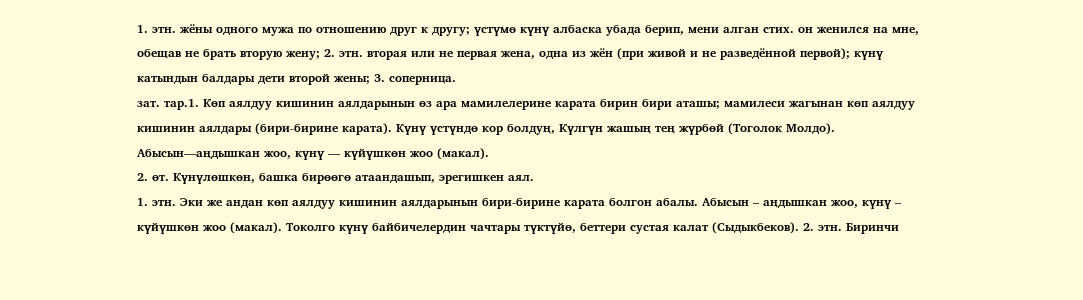1. этн. жёны одного мужа по отношению друг к другу; үстүмө күнү албаска убада берип, мени алган стих. он женился на мне, обещав не брать вторую жену; 2. этн. вторая или не первая жена, одна из жён (при живой и не разведённой первой); күнү катындын балдары дети второй жены; 3. соперница.
зат. тар.1. Көп аялдуу кишинин аялдарынын өз ара мамилелерине карата бирин бири аташы; мамилеси жагынан көп аялдуу кишинин аялдары (бири-бирине карата). Күнү үстүндө кор болдуң, Күлгүн жашың тең жүрбөй (Тоголок Молдо). Абысын—аңдышкан жоо, күнү — күйүшкөн жоо (макал).
2. өт. Күнүлөшкөн, башка бирөөгө атаандашып, эрегишкен аял.
1. этн. Эки же андан көп аялдуу кишинин аялдарынын бири-бирине карата болгон абалы. Абысын – аңдышкан жоо, күнү – күйүшкөн жоо (макал). Токолго күнү байбичелердин чачтары түктүйө, беттери сустая калат (Сыдыкбеков). 2. этн. Биринчи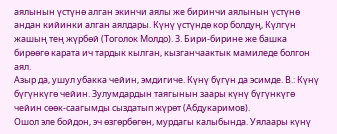аялынын үстүнө алган экинчи аялы же биринчи аялынын үстүнө андан кийинки алган аялдары. Күнү үстүндө кор болдуң, Күлгүн жашың тең жүрбөй (Тоголок Молдо). 3. Бири-бирине же башка бирөөгө карата ич тардык кылган, кызганчаактык мамиледе болгон аял.
Азыр да, ушул убакка чейин, эмдигиче. Күнү бүгүн да эсимде. В.: Күнү бүгүнкүгө чейин. Зулумдардын таягынын заары күнү бүгүнкүгө чейин сөөк-саагымды сыздатып жүрөт (Абдукаримов).
Ошол эле бойдон, эч өзгөрбөгөн, мурдагы калыбында. Уялаары күнү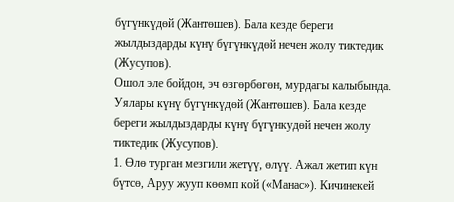бүгүнкүдөй (Жантөшев). Бала кезде береги жылдыздарды күнү бүгүнкүдөй нечен жолу тиктедик (Жусупов).
Ошол эле бойдон, эч өзгөрбөгөн, мурдагы калыбында. Уялары күнү бүгүнкүдөй (Жантөшев). Бала кезде береги жылдыздарды күнү бүгүнкудөй нечен жолу тиктедик (Жусупов).
1. Өлө турган мезгили жетүү, өлүү. Ажал жетип күн бүтсө, Аруу жууп көөмп кой («Манас»). Кичинекей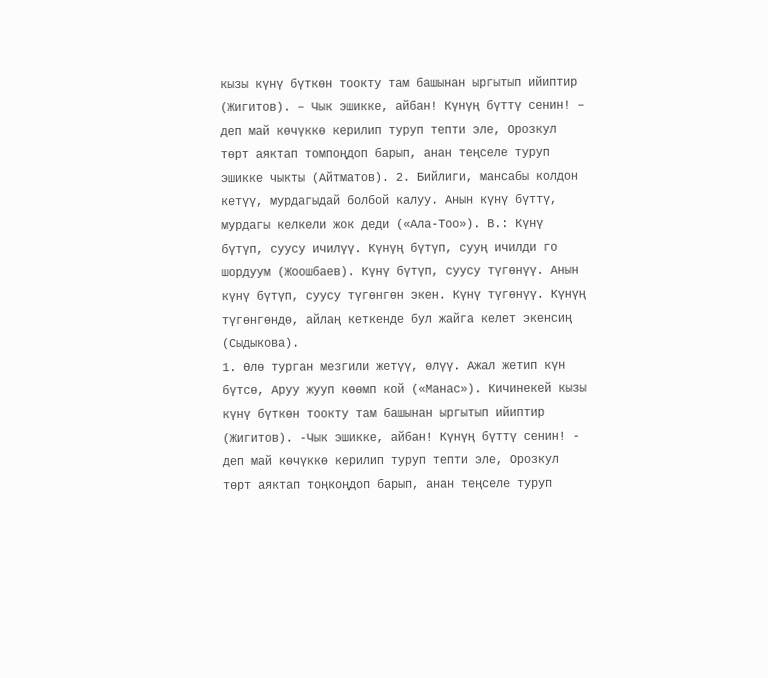кызы күнү бүткөн тоокту там башынан ыргытып ийиптир (Жигитов). – Чык эшикке, айбан! Күнүң бүттү сенин! – деп май көчүккө керилип туруп тепти эле, Орозкул төрт аяктап томпоңдоп барып, анан теңселе туруп эшикке чыкты (Айтматов). 2. Бийлиги, мансабы колдон кетүү, мурдагыдай болбой калуу. Анын күнү бүттү, мурдагы келкели жок деди («Ала-Тоо»). В.: Күнү бүтүп, суусу ичилүү. Күнүң бүтүп, сууң ичилди го шордуум (Жоошбаев). Күнү бүтүп, суусу түгөнүү. Анын күнү бүтүп, суусу түгөнгөн экен. Күнү түгөнүү. Күнүң түгөнгөндө, айлаң кеткенде бул жайга келет экенсиң (Сыдыкова).
1. Өлө турган мезгили жетүү, өлүү. Ажал жетип күн бүтсө, Аруу жууп көөмп кой («Манас»). Кичинекей кызы күнү бүткөн тоокту там башынан ыргытып ийиптир (Жигитов). -Чык эшикке, айбан! Күнүң бүттү сенин! - деп май көчүккө керилип туруп тепти эле, Орозкул төрт аяктап тоңкоңдоп барып, анан теңселе туруп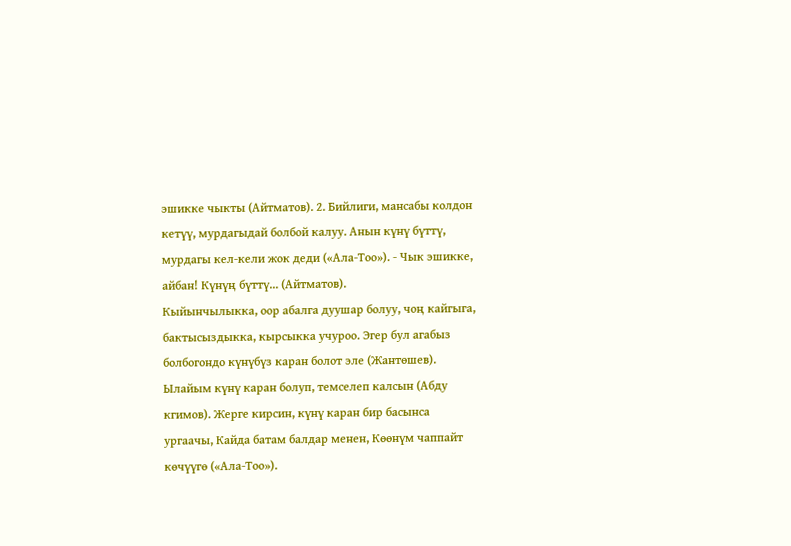эшикке чыкты (Айтматов). 2. Бийлиги, мансабы колдон кетүү, мурдагыдай болбой калуу. Анын күнү бүттү, мурдагы кел-кели жок деди («Ала-Тоо»). - Чык эшикке, айбан! Күнүң бүттү... (Айтматов).
Кыйынчылыкка, оор абалга дуушар болуу, чоң кайгыга, бактысыздыкка, кырсыкка учуроо. Эгер бул агабыз болбогондо күнүбүз каран болот эле (Жантөшев). Ылайым күнү каран болуп, темселеп калсын (Абду кгимов). Жерге кирсин, күнү каран бир басынса ургаачы, Кайда батам балдар менен, Көөнүм чаппайт көчүүгө («Ала-Тоо»).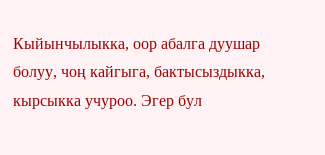Кыйынчылыкка, оор абалга дуушар болуу, чоң кайгыга, бактысыздыкка, кырсыкка учуроо. Эгер бул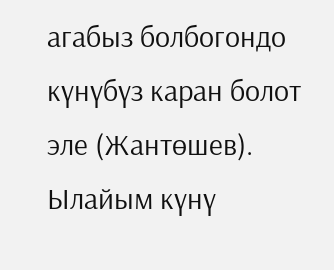агабыз болбогондо күнүбүз каран болот эле (Жантөшев). Ылайым күнү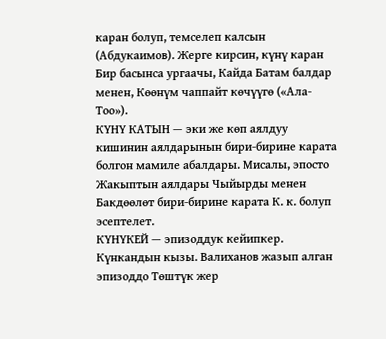каран болуп, темселеп калсын (Абдукаимов). Жерге кирсин, күнү каран Бир басынса ургаачы, Кайда Батам балдар менен, Көөнүм чаппайт көчүүгө («Ала-Тоо»).
КҮНҮ КАТЫН — эки же көп аялдуу кишинин аялдарынын бири-бирине карата болгон мамиле абалдары. Мисалы, эпосто Жакыптын аялдары Чыйырды менен Бакдөөлөт бири-бирине карата К. к. болуп эсептелет.
КҮНҮКЕЙ — эпизоддук кейипкер. Күнкандын кызы. Валиханов жазып алган эпизоддо Төштүк жер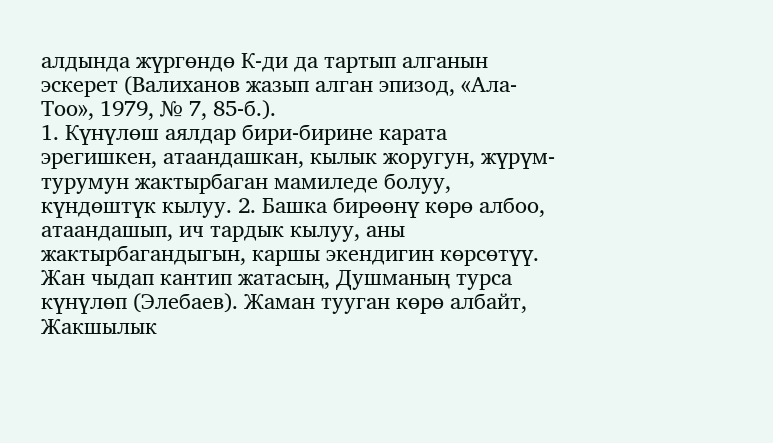алдында жүргөндө К-ди да тартып алганын эскерет (Валиханов жазып алган эпизод, «Ала-Тоо», 1979, № 7, 85-б.).
1. Күнүлөш аялдар бири-бирине карата эрегишкен, атаандашкан, кылык жоругун, жүрүм-турумун жактырбаган мамиледе болуу, күндөштүк кылуу. 2. Башка бирөөнү көрө албоо, атаандашып, ич тардык кылуу, аны жактырбагандыгын, каршы экендигин көрсөтүү. Жан чыдап кантип жатасың, Душманың турса күнүлөп (Элебаев). Жаман тууган көрө албайт, Жакшылык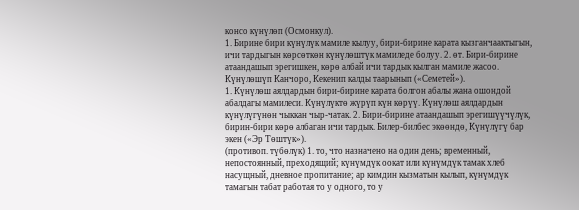консо күнүлөп (Осмонкул).
1. Бирине бири күнүлүк мамиле кылуу, бири-бирине карата кызганчаактыгын, ичи тардыгын көрсөткөн күнүлөштүк мамиледе болуу. 2. өт. Бири-бирине атаандашып эрегишкен, көрө албай ичи тардык кылган мамиле жасоо. Күнүлөшүп Канчоро, Кекенип калды таарынып («Семетей»).
1. Күнүлөш аялдардын бири-бирине карата болгон абалы жана ошондой абалдагы мамилеси. Күнүлүктө жүрүп күн көрүү. Күнүлөш аялдардын күнүлүгүнөн чыккан чыр-чатак. 2. Бири-бирине атаандашып эрегишүүчүлүк, бирин-бири көрө албаган ичи тардык. Билер-билбес экөөндө, Күнүлүгү бар экен («Эр Төштүк»).
(противоп. түбөлүк) 1. то, что назначено на один день; временный, непостоянный, преходящий; күнүмдүк оокат или күнүмдүк тамак хлеб насущный, дневное пропитание; ар кимдин кызматын кылып, күнүмдүк тамагын табат работая то у одного, то у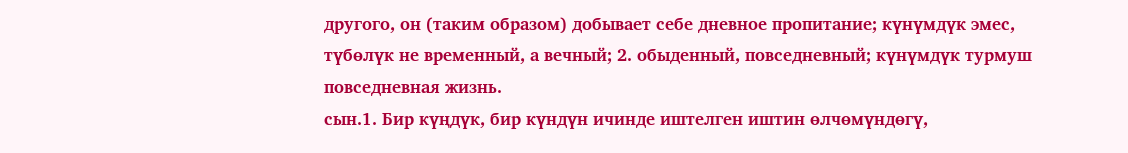другого, он (таким образом) добывает себе дневное пропитание; күнүмдүк эмес, түбөлүк не временный, а вечный; 2. обыденный, повседневный; күнүмдүк турмуш повседневная жизнь.
сын.1. Бир күңдүк, бир күндүн ичинде иштелген иштин өлчөмүндөгү,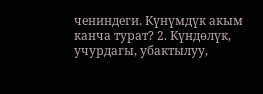чениндеги. Күнүмдүк акым канча турат? 2. Күндөлүк, учурдагы, убактылуу,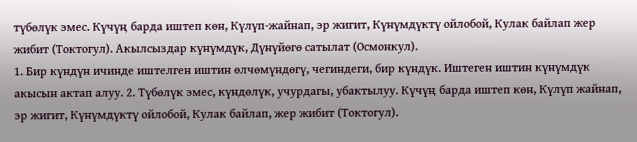түбөлүк эмес. Күчүң барда иштеп көн, Күлүп-жайнап, эр жигит, Күнүмдүктү ойлобой, Кулак байлап жер жибит (Токтогул). Акылсыздар күнүмдүк, Дүнүйөгө сатылат (Осмонкул).
1. Бир күндүн ичинде иштелген иштин өлчөмүндөгү, чегиндеги, бир күндүк. Иштеген иштин күнүмдүк акысын актап алуу. 2. Түбөлүк эмес, күндөлүк, учурдагы, убактылуу. Күчүң барда иштеп көн, Күлүп жайнап, эр жигит, Күнүмдүктү ойлобой, Кулак байлап, жер жибит (Токтогул).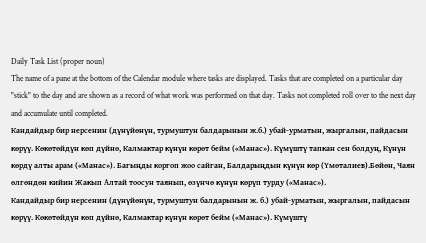Daily Task List (proper noun)
The name of a pane at the bottom of the Calendar module where tasks are displayed. Tasks that are completed on a particular day "stick" to the day and are shown as a record of what work was performed on that day. Tasks not completed roll over to the next day and accumulate until completed.
Кандайдыр бир нерсенин (дүнүйөнүн, турмуштун балдарынын ж.б.) убай-урматын, жыргалын, пайдасын көрүү. Көкөтөйдүн көп дүйнө, Калмактар күнүн көрөт бейм («Манас»). Күмүштү тапкан сен болдуң, Күнүн көрдү алты арам («Манас»). Багыңды коргоп жоо сайган, Балдарыңдын күнүн көр (Үмөталиев).Бөйөн, Чаян өлгөндөн кийин Жакып Алтай тоосун таянып, өзүнчө күнүн көрүп турду («Манас»).
Кандайдыр бир нерсенин (дүнүйөнүн, турмуштун балдарынын ж. б.) убай-урматын, жыргалын, пайдасын көрүү. Көкөтөйдүн көп дүйнө, Калмактар күнүн көрөт бейм («Манас»). Күмүштү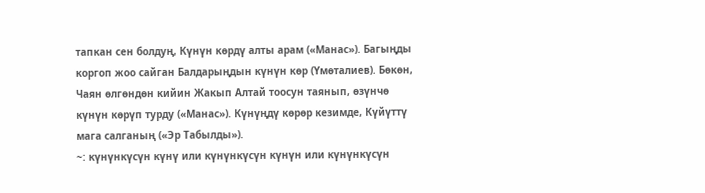тапкан сен болдуң, Күнүн көрдү алты арам («Манас»). Багыңды коргоп жоо сайган Балдарыңдын күнүн көр (Үмөталиев). Бөкөн, Чаян өлгөндөн кийин Жакып Алтай тоосун таянып, өзүнчө күнүн көрүп турду («Манас»). Күнүңдү көрөр кезимде, Күйүттү мага салганың («Эр Табылды»).
~: күнүнкүсүн күнү или күнүнкүсүн күнүн или күнүнкүсүн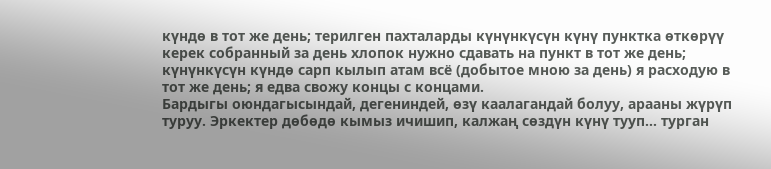күндө в тот же день; терилген пахталарды күнүнкүсүн күнү пунктка өткөрүү керек собранный за день хлопок нужно сдавать на пункт в тот же день; күнүнкүсүн күндө сарп кылып атам всё (добытое мною за день) я расходую в тот же день; я едва свожу концы с концами.
Бардыгы оюндагысындай, дегениндей, өзү каалагандай болуу, арааны жүрүп туруу. Эркектер дөбөдө кымыз ичишип, калжаң сөздүн күнү тууп... турган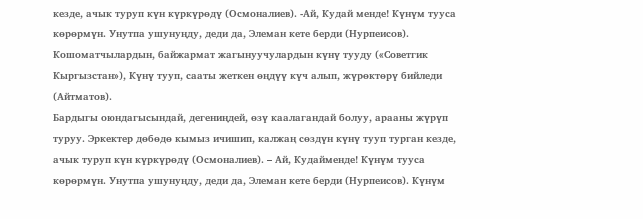кезде, ачык туруп күн күркүрөдү (Осмоналиев). -Ай, Кудай менде! Күнүм тууса көрөрмүн. Унутпа ушунуңду, деди да, Элеман кете берди (Нурпеисов). Кошоматчылардын, байжармат жагынуучулардын күнү тууду («Советгик Кыргызстан»), Күнү тууп, сааты жеткен өңдүү күч алып, жүрөктөрү бийледи (Айтматов).
Бардыгы оюндагысындай, дегениңдей, өзү каалагандай болуу, арааны жүрүп туруу. Эркектер дөбөдө кымыз ичишип, калжаң сөздүн күнү тууп турган кезде, ачык туруп күн күркүрөдү (Осмоналиев). – Ай, Кудайменде! Күнүм тууса көрөрмүн. Унутпа ушунуңду, деди да, Элеман кете берди (Нурпеисов). Күнүм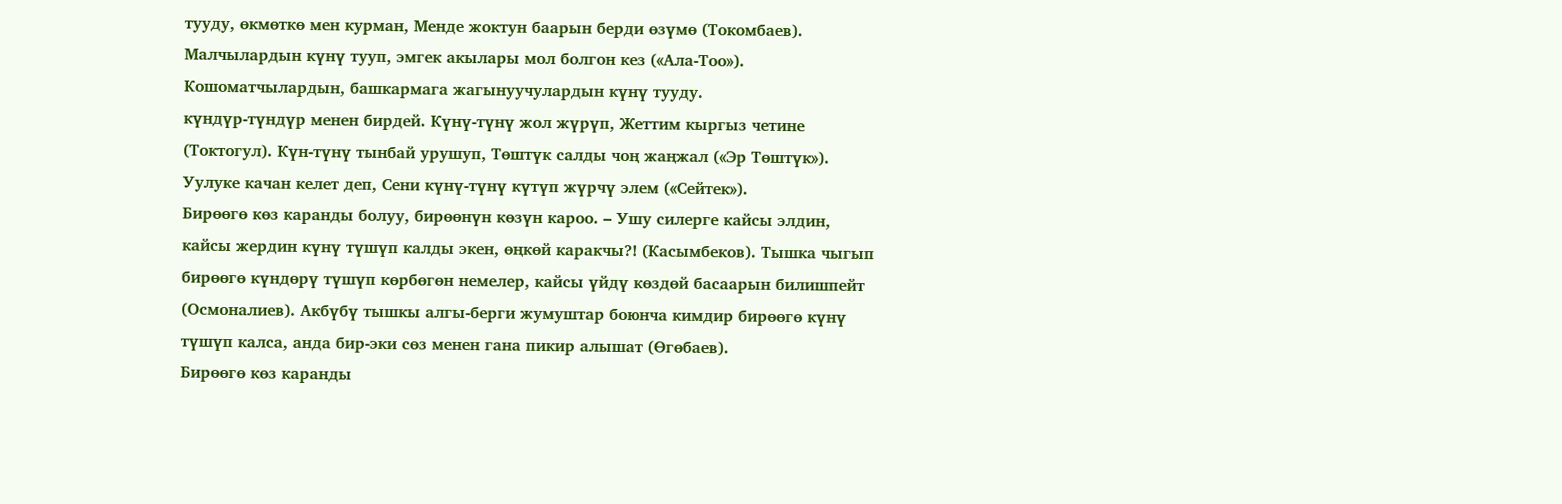тууду, өкмөткө мен курман, Менде жоктун баарын берди өзүмө (Токомбаев). Малчылардын күнү тууп, эмгек акылары мол болгон кез («Ала-Тоо»). Кошоматчылардын, башкармага жагынуучулардын күнү тууду.
күндүр-түндүр менен бирдей. Күнү-түнү жол жүрүп, Жеттим кыргыз четине (Токтогул). Күн-түнү тынбай урушуп, Төштүк салды чоң жаңжал («Эр Төштүк»). Уулуке качан келет деп, Сени күнү-түнү күтүп жүрчү элем («Сейтек»).
Бирөөгө көз каранды болуу, бирөөнүн көзүн кароо. – Ушу силерге кайсы элдин, кайсы жердин күнү түшүп калды экен, өңкөй каракчы?! (Касымбеков). Тышка чыгып бирөөгө күндөрү түшүп көрбөгөн немелер, кайсы үйдү көздөй басаарын билишпейт (Осмоналиев). Акбүбү тышкы алгы-берги жумуштар боюнча кимдир бирөөгө күнү түшүп калса, анда бир-эки сөз менен гана пикир алышат (Өгөбаев).
Бирөөгө көз каранды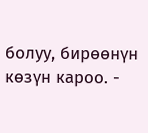болуу, бирөөнүн көзүн кароо. -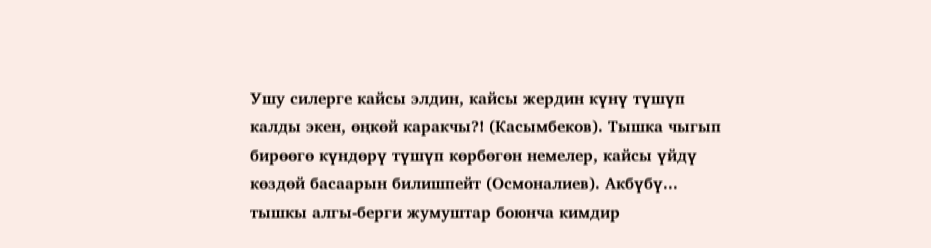Ушу силерге кайсы элдин, кайсы жердин күнү түшүп калды экен, өңкөй каракчы?! (Касымбеков). Тышка чыгып бирөөгө күндөрү түшүп көрбөгөн немелер, кайсы үйдү көздөй басаарын билишпейт (Осмоналиев). Акбүбү... тышкы алгы-берги жумуштар боюнча кимдир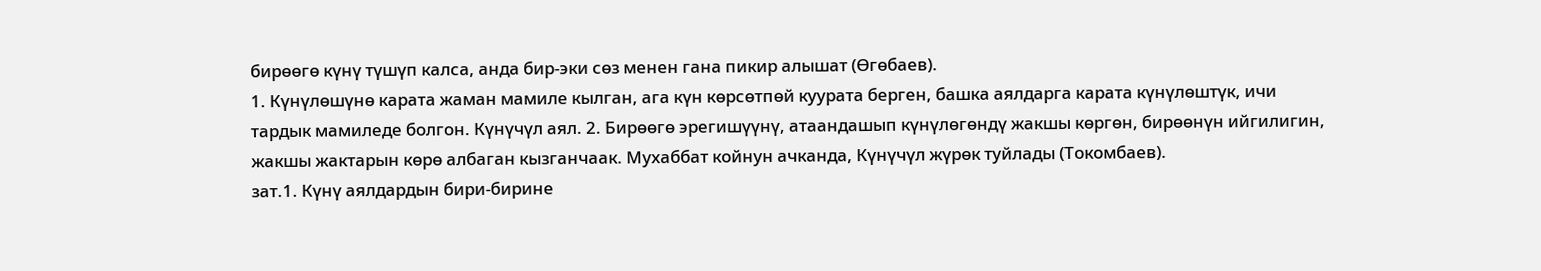бирөөгө күнү түшүп калса, анда бир-эки сөз менен гана пикир алышат (Өгөбаев).
1. Күнүлөшүнө карата жаман мамиле кылган, ага күн көрсөтпөй куурата берген, башка аялдарга карата күнүлөштүк, ичи тардык мамиледе болгон. Күнүчүл аял. 2. Бирөөгө эрегишүүнү, атаандашып күнүлөгөндү жакшы көргөн, бирөөнүн ийгилигин, жакшы жактарын көрө албаган кызганчаак. Мухаббат койнун ачканда, Күнүчүл жүрөк туйлады (Токомбаев).
зат.1. Күнү аялдардын бири-бирине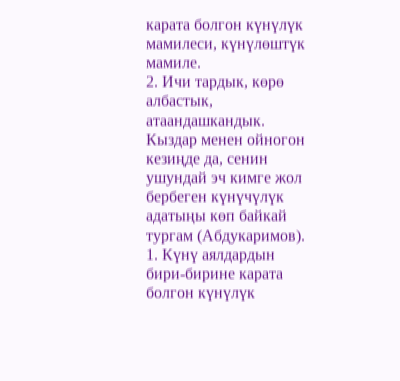карата болгон күнүлүк мамилеси, күнүлөштүк мамиле.
2. Ичи тардык, көрө албастык, атаандашкандык. Кыздар менен ойногон кезиңде да, сенин ушундай эч кимге жол бербеген күнүчүлүк адатыңы көп байкай тургам (Абдукаримов).
1. Күнү аялдардын бири-бирине карата болгон күнүлүк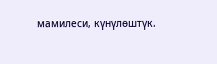мамилеси, күнүлөштүк.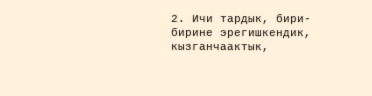2. Ичи тардык, бири-бирине эрегишкендик, кызганчаактык,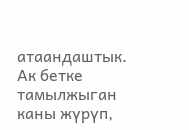атаандаштык. Ак бетке тамылжыган каны жүрүп,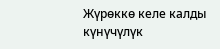Жүрөккө келе калды күнүчүлүк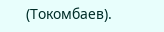(Токомбаев).